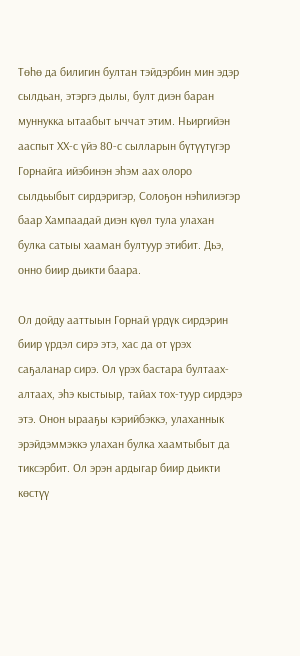Төһө да билигин бултан тэйдэрбин мин эдэр сылдьан, этэргэ дылы, булт диэн баран муннукка ытаабыт ыччат этим. Ньиргийэн ааспыт ХХ-с үйэ 80-с сылларын бүтүүтүгэр Горнайга ийэбинэн эһэм аах олоро сылдьыбыт сирдэригэр, Солоҕон нэһилиэгэр баар Хампаадай диэн күөл тула улахан булка сатыы хааман бултуур этибит. Дьэ, онно биир дьикти баара.

Ол дойду ааттыын Горнай үрдүк сирдэрин биир үрдэл сирэ этэ, хас да от үрэх саҕаланар сирэ. Ол үрэх бастара бултаах-алтаах, эһэ кыстыыр, тайах тох-туур сирдэрэ этэ. Онон ырааҕы кэрийбэккэ, улаханнык эрэйдэммэккэ улахан булка хаамтыбыт да тиксэрбит. Ол эрэн ардыгар биир дьикти көстүү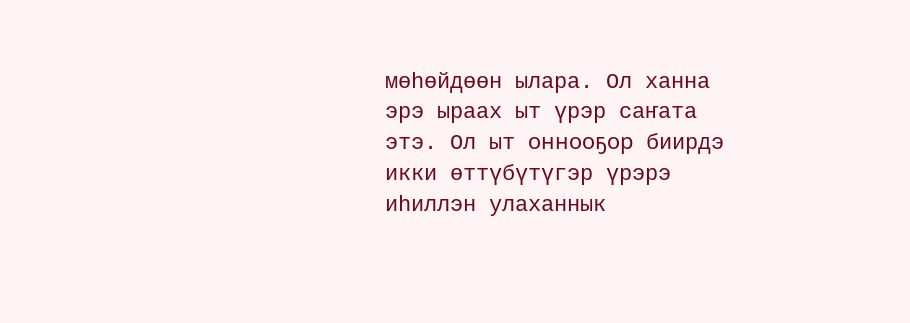мөһөйдөөн ылара. Ол ханна эрэ ыраах ыт үрэр саҥата этэ. Ол ыт оннооҕор биирдэ икки өттүбүтүгэр үрэрэ иһиллэн улаханнык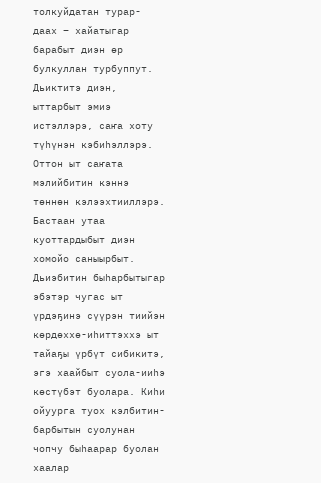толкуйдатан турар-
даах – хайатыгар барабыт диэн өр булкуллан турбуппут. Дьиктитэ диэн, ыттарбыт эмиэ истэллэрэ, саҥа хоту түһүнэн кэбиһэллэрэ. Оттон ыт саҥата мэлийбитин кэннэ төннөн кэлээхтииллэрэ. Бастаан утаа куоттардыбыт диэн хомойо саныырбыт. Дьиэбитин быһарбытыгар эбэтэр чугас ыт үрдэҕинэ сүүрэн тиийэн көрдөххө-иһиттэххэ ыт тайаҕы үрбүт сибикитэ, эгэ хаайбыт суола-ииһэ көстүбэт буолара. Киһи ойуурга туох кэлбитин-барбытын суолунан чопчу быһаарар буолан хаалар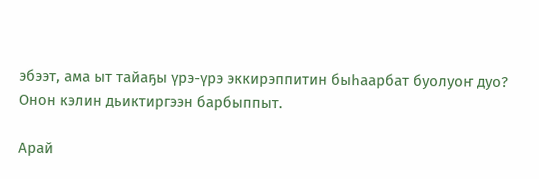эбээт, ама ыт тайаҕы үрэ-үрэ эккирэппитин быһаарбат буолуоҥ дуо? Онон кэлин дьиктиргээн барбыппыт.

Арай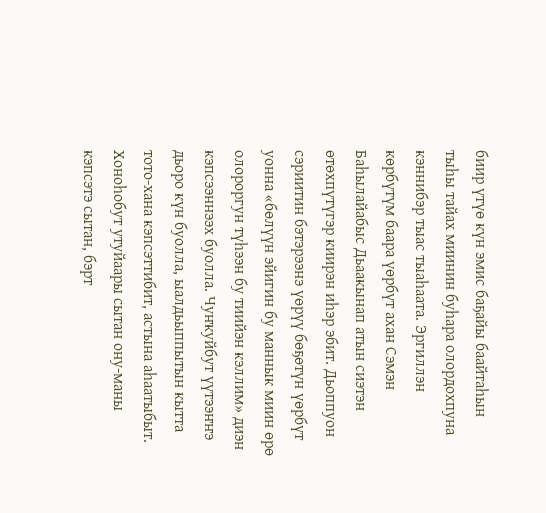биир үтүө күн эмис баҕайы баайтаһын тыһы тайах миинин буһара олордохпуна кэннибэр тыас тыаһаата. Эргиллэн көрбүтүм баара үөрбүт ахан Сэмэн Баһылайабыс Дьаакынап атын сиэтэн өтөхпүтүгэр киирэн иһэр эбит. Дьоппуон сэриитин бэтэрээнэ үөрүү бөҕөтүн үөрбүт уонна «бөлүүн эйигин бу маннык миин өрө олороргун түһээн бу тиийэн кэллим» диэн кэпсээннээх буолла. Чуҥкуйбут үүтээҥҥэ дьоро күн буолла, ыалдьыппытын кытта тото-хана кэпсэттибит, астына аһаатыбыт. Хоноһобут утуйаары сытан ону-маны кэпсэтэ сытан, бэрт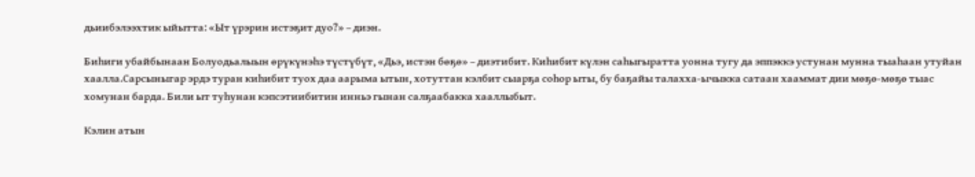дьиибэлээхтик ыйытта: «Ыт үрэрин истэҕит дуо?» – диэн.

Биһиги убайбынаан Болуодьалыын өрүкүнэһэ түстүбүт, «Дьэ, истэн бөҕө» – диэтибит. Киһибит күлэн саһыгыратта уонна тугу да эппэккэ устунан мунна тыаһаан утуйан хаалла.Сарсыныгар эрдэ туран киһибит туох даа аарыма ытын, хотуттан кэлбит сыарҕа соһор ыты, бу баҕайы талахха-ычыкка сатаан хааммат дии мөҕө-мөҕө тыас хомунан барда. Били ыт туһунан кэпсэтиибитин инньэ гынан салҕаабакка хааллыбыт.

Кэлин атын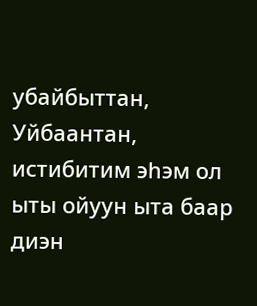убайбыттан, Уйбаантан, истибитим эһэм ол ыты ойуун ыта баар диэн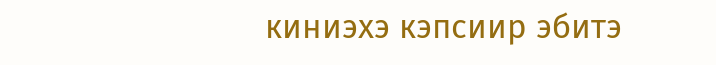киниэхэ кэпсиир эбитэ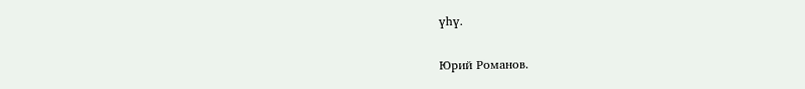үһү.

Юрий Романов.